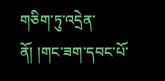གཅིག་ཏུ་འདྲེན་ནོ། །གང་ཟག་དབང་པོ་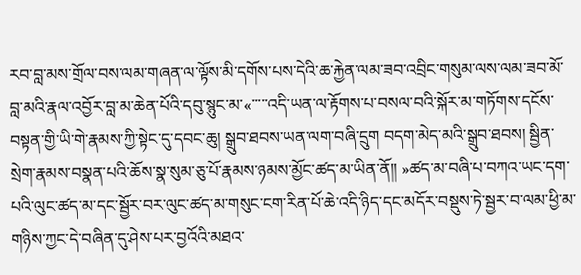རབ་བླ་མས་གྲོལ་བས་ལམ་གཞན་ལ་ལྟོས་མི་དགོས་པས་དེའི་ཆ་རྐྱེན་ལམ་ཟབ་འབྲིང་གསུམ་ལས་ལམ་ཟབ་མོ་བླ་མའི་རྣལ་འབྱོར་བླ་མ་ཆེན་པོའི་དབུ་སྙུང་མ་«་་་་་འདི་ཡན་ལ་རྟོགས་པ་བསལ་བའི་སྐོར་མ་གཏོགས་དངོས་བསྟན་གྱི་ཡི་གེ་རྣམས་ཀྱི་སྟེང་དུ་དབང་ཆུ། སྒྲུབ་ཐབས་ཡན་ལག་བཞི་དྲུག བདག་མེད་མའི་སྒྲུབ་ཐབས། སྦྱིན་སྲེག་རྣམས་བསྣན་པའི་ཆོས་སྣ་སུམ་ཅུ་པོ་རྣམས་ཉམས་མྱོང་ཚད་མ་ཡིན་ནོ།། »ཚད་མ་བཞི་པ་བཀའ་ཡང་དག་པའི་ལུང་ཚད་མ་དང་སྦྱོར་བར་ལུང་ཚད་མ་གསུང་ངག་རིན་པོ་ཆེ་འདི་ཉིད་དང་མདོར་བསྡུས་ཏེ་སྦྱར་བ་ལམ་ཕྱི་མ་གཉིས་ཀྱང་དེ་བཞིན་དུ་ཤེས་པར་བྱའོའི་མཐའ་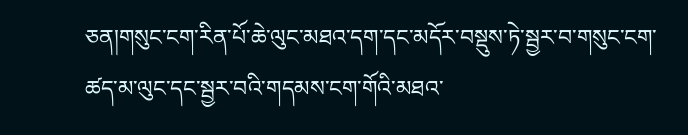ཅན།གསུང་ངག་རིན་པོ་ཆེ་ལུང་མཐའ་དག་དང་མདོར་བསྡུས་ཏེ་སྦྱར་བ་གསུང་ངག་ཚད་མ་ལུང་དང་སྦྱར་བའི་གདམས་ངག་གོའི་མཐའ་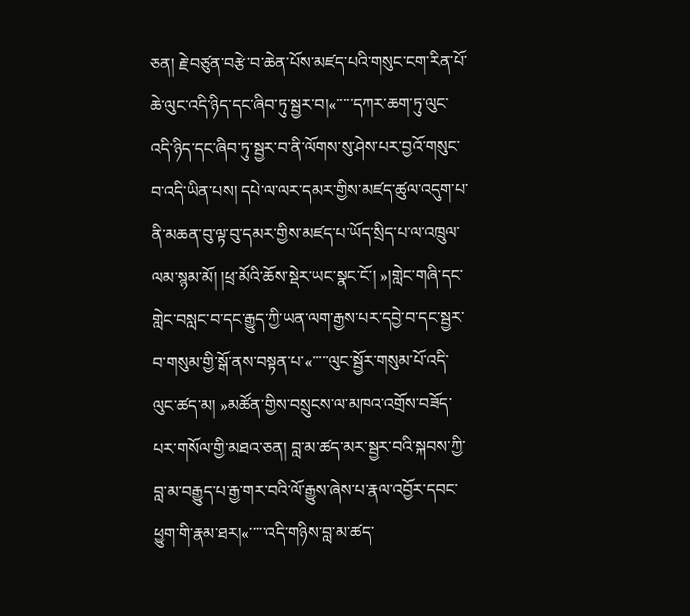ཅན། རྗེ་བཙུན་བརྩེ་བ་ཆེན་པོས་མཛད་པའི་གསུང་ངག་རིན་པོ་ཆེ་ལུང་འདི་ཉིད་དང་ཞིབ་ཏུ་སྦྱར་བ།«་་་་་དཀར་ཆག་ཏུ་ལུང་འདི་ཉིད་དང་ཞིབ་ཏུ་སྦྱར་བ་ནི་ལོགས་སུ་ཤེས་པར་བྱའོ་གསུང་བ་འདི་ཡིན་པས། དཔེ་ལ་ལར་དམར་གྱིས་མཛད་ཚུལ་འདུག་པ་ནི་མཆན་བུ་ལྟ་བུ་དམར་གྱིས་མཛད་པ་ཡོད་སྲིད་པ་ལ་འཁྲུལ་ལམ་སྙམ་མོ། །ཕྲ་མོའི་ཆོས་སྡེར་ཡང་སྣང་ངོ་། »།གླེང་གཞི་དང་གླེང་བསླང་བ་དང་རྒྱུད་ཀྱི་ཡན་ལག་རྒྱས་པར་དབྱེ་བ་དང་སྦྱར་བ་གསུམ་གྱི་སྒོ་ནས་བསྟན་པ་«་་་་་ལུང་སྦྱོར་གསུམ་པོ་འདི་ལུང་ཚད་མ། »མཚོན་གྱིས་བསྲུངས་ལ་མཁའ་འགྲོས་བཟོད་པར་གསོལ་གྱི་མཐའ་ཅན། བླ་མ་ཚད་མར་སྦྱར་བའི་སྐབས་ཀྱི་བླ་མ་བརྒྱུད་པ་རྒྱ་གར་བའི་ལོ་རྒྱུས་ཞེས་པ་རྣལ་འབྱོར་དབང་ཕྱུག་གི་རྣམ་ཐར།«་་་་་འདི་གཉིས་བླ་མ་ཚད་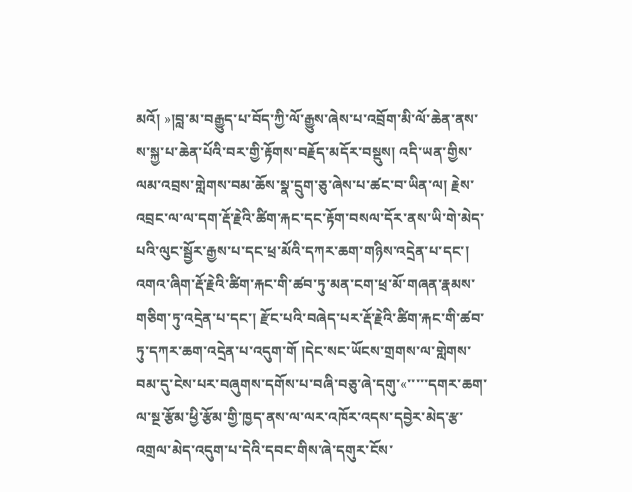མའོ། »།བླ་མ་བརྒྱུད་པ་བོད་ཀྱི་ལོ་རྒྱུས་ཞེས་པ་འབྲོག་མི་ལོ་ཆེན་ནས་ས་སྐྱ་པ་ཆེན་པོའི་བར་གྱི་རྟོགས་བརྗོད་མདོར་བསྡུས། འདི་ཡན་གྱིས་ལམ་འབྲས་གླེགས་བམ་ཆོས་སྣ་དྲུག་ཅུ་ཞེས་པ་ཚང་བ་ཡིན་ལ། རྗེས་འབྲང་ལ་ལ་དག་རྡོ་རྗེའི་ཚིག་རྐང་དང་རྟོག་བསལ་དོར་ནས་ཡི་གེ་མེད་པའི་ལུང་སྦྱོར་རྒྱས་པ་དང་ཕྲ་མོའི་དཀར་ཆག་གཉིས་འདྲེན་པ་དང་། འགའ་ཞིག་རྡོ་རྗེའི་ཚིག་རྐང་གི་ཚབ་ཏུ་མན་ངག་ཕྲ་མོ་གཞན་རྣམས་གཅིག་ཏུ་འདྲེན་པ་དང་། རྫོང་པའི་བཞེད་པར་རྡོ་རྗེའི་ཚིག་རྐང་གི་ཚབ་ཏུ་དཀར་ཆག་འདྲེན་པ་འདུག་གོ །དེང་སང་ཡོངས་གྲགས་ལ་གླེགས་བམ་དུ་ངེས་པར་བཞུགས་དགོས་པ་བཞི་བཅུ་ཞེ་དགུ་«་་་་་དགར་ཆག་ལ་སྔ་རྩོམ་ཕྱི་རྩོམ་གྱི་ཁྱད་ནས་ལ་ལར་འཁོར་འདས་དབྱེར་མེད་རྩ་འགྲལ་མེད་འདུག་པ་དེའི་དབང་གིས་ཞེ་དགུར་ངོས་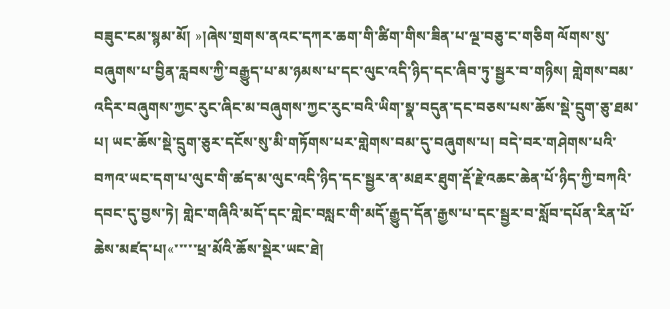བཟུང་ངམ་སྙམ་མོ། »།ཞེས་གྲགས་ནའང་དཀར་ཆག་གི་ཚིག་གིས་ཟིན་པ་ལྔ་བཅུ་ང་གཅིག ལོགས་སུ་བཞུགས་པ་བྱིན་རླབས་ཀྱི་བརྒྱུད་པ་མ་ཉམས་པ་དང་ལུང་འདི་ཉིད་དང་ཞིབ་ཏུ་སྦྱར་བ་གཉིས། གླེགས་བམ་འདིར་བཞུགས་ཀྱང་རུང་ཞིང་མ་བཞུགས་ཀྱང་རུང་བའི་ཡིག་སྣ་བདུན་དང་བཅས་པས་ཆོས་སྡེ་དྲུག་ཅུ་ཐམ་པ། ཡང་ཆོས་སྡེ་དྲུག་ཅུར་དངོས་སུ་མི་གཏོགས་པར་གླེགས་བམ་དུ་བཞུགས་པ། བདེ་བར་གཤེགས་པའི་བཀའ་ཡང་དག་པ་ལུང་གི་ཚད་མ་ལུང་འདི་ཉིད་དང་སྦྱར་ན་མཐར་ཐུག་རྡོ་རྗེ་འཆང་ཆེན་པོ་ཉིད་ཀྱི་བཀའི་དབང་དུ་བྱས་ཏེ། གླེང་གཞིའི་མདོ་དང་གླེང་བསླང་གི་མདོ་རྒྱུད་དོན་རྒྱས་པ་དང་སྦྱར་བ་སློབ་དཔོན་རིན་པོ་ཆེས་མཛད་པ།«་་་་་ཕྲ་མོའི་ཆོས་སྡེར་ཡང་ཐེ།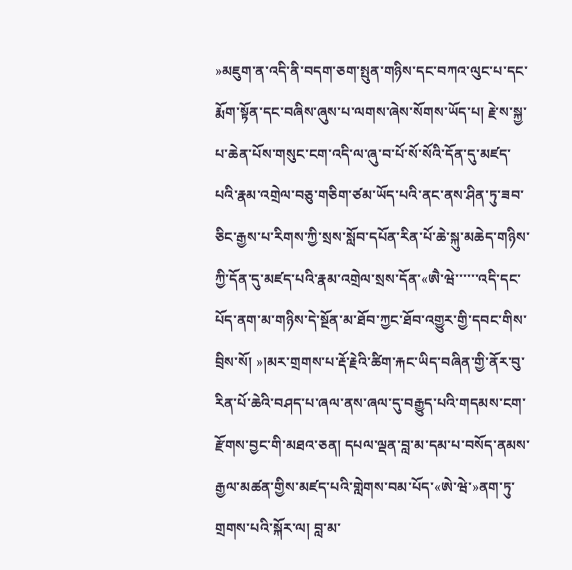»མཇུག་ན་འདི་ནི་བདག་ཅག་སྤུན་གཉིས་དང་བཀའ་ལུང་པ་དང་རྨོག་སྟོན་དང་བཞིས་ཞུས་པ་ལགས་ཞེས་སོགས་ཡོད་པ། རྗེ་ས་སྐྱ་པ་ཆེན་པོས་གསུང་ངག་འདི་ལ་ཞུ་བ་པོ་སོ་སོའི་དོན་དུ་མཛད་པའི་རྣམ་འགྲེལ་བཅུ་གཅིག་ཙམ་ཡོད་པའི་ནང་ནས་ཤིན་ཏུ་ཟབ་ཅིང་རྒྱས་པ་རིགས་ཀྱི་སྲས་སློབ་དཔོན་རིན་པོ་ཆེ་སྐུ་མཆེད་གཉིས་ཀྱི་དོན་དུ་མཛད་པའི་རྣམ་འགྲེལ་སྲས་དོན་«ཨཻ་ཝེ་་་་་་འདི་དང་པོད་ནག་མ་གཉིས་དེ་སྔོན་མ་ཐོབ་ཀྱང་ཐོབ་འགྱུར་གྱི་དབང་གིས་བྲིས་སོ། »།མར་གྲགས་པ་རྡོ་རྗེའི་ཚིག་རྐང་ཡིད་བཞིན་གྱི་ནོར་བུ་རིན་པོ་ཆེའི་བཤད་པ་ཞལ་ནས་ཞལ་དུ་བརྒྱུད་པའི་གདམས་ངག་རྫོགས་བྱང་གི་མཐའ་ཅན། དཔལ་ལྡན་བླ་མ་དམ་པ་བསོད་ནམས་རྒྱལ་མཚན་གྱིས་མཛད་པའི་གླེགས་བམ་པོད་«ཨེ་ཝེ་»ནག་ཏུ་གྲགས་པའི་སྐོར་ལ། བླ་མ་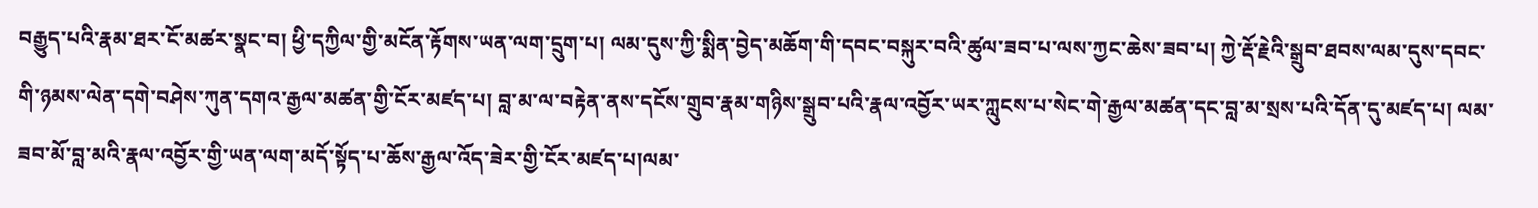བརྒྱུད་པའི་རྣམ་ཐར་ངོ་མཚར་སྣང་བ། ཕྱི་དཀྱིལ་གྱི་མངོན་རྟོགས་ཡན་ལག་དྲུག་པ། ལམ་དུས་ཀྱི་སྨིན་བྱེད་མཆོག་གི་དབང་བསྐུར་བའི་ཚུལ་ཟབ་པ་ལས་ཀྱང་ཆེས་ཟབ་པ། ཀྱེ་རྡོ་རྗེའི་སྒྲུབ་ཐབས་ལམ་དུས་དབང་གི་ཉམས་ལེན་དགེ་བཤེས་ཀུན་དགའ་རྒྱལ་མཚན་གྱི་ངོར་མཛད་པ། བླ་མ་ལ་བརྟེན་ནས་དངོས་གྲུབ་རྣམ་གཉིས་སྒྲུབ་པའི་རྣལ་འབྱོར་ཡར་ཀླུངས་པ་སེང་གེ་རྒྱལ་མཚན་དང་བླ་མ་སྲས་པའི་དོན་དུ་མཛད་པ། ལམ་ཟབ་མོ་བླ་མའི་རྣལ་འབྱོར་གྱི་ཡན་ལག་མདོ་སྟོད་པ་ཆོས་རྒྱལ་འོད་ཟེར་གྱི་ངོར་མཛད་པ།ལམ་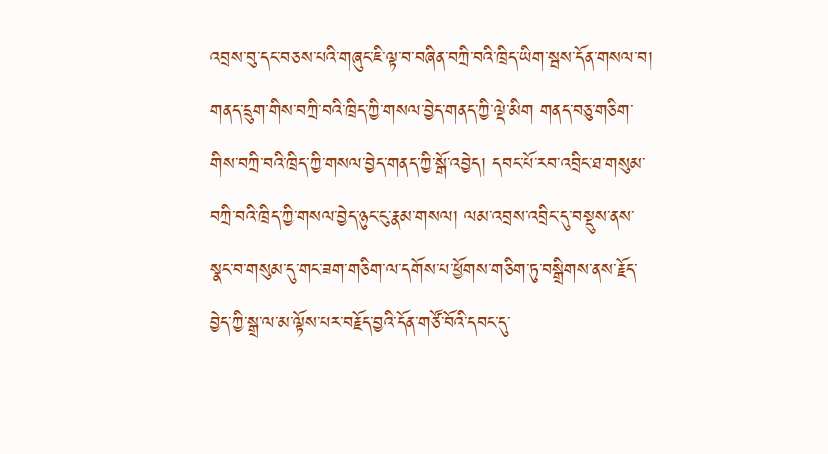འབྲས་བུ་དང་བཅས་པའི་གཞུང་ཇི་ལྟ་བ་བཞིན་བཀྲི་བའི་ཁྲིད་ཡིག་སྦས་དོན་གསལ་བ། གནད་དྲུག་གིས་བཀྲི་བའི་ཁྲིད་ཀྱི་གསལ་བྱེད་གནད་ཀྱི་ལྡེ་མིག གནད་བཅུ་གཅིག་གིས་བཀྲི་བའི་ཁྲིད་ཀྱི་གསལ་བྱེད་གནད་ཀྱི་སྒོ་འབྱེད། དབང་པོ་རབ་འབྲིང་ཐ་གསུམ་བཀྲི་བའི་ཁྲིད་ཀྱི་གསལ་བྱེད་ཉུང་ངུ་རྣམ་གསལ། ལམ་འབྲས་འབྲིང་དུ་བསྡུས་ནས་སྣང་བ་གསུམ་དུ་གང་ཟག་གཅིག་ལ་དགོས་པ་ཕྱོགས་གཅིག་ཏུ་བསྒྲིགས་ནས་རྗོད་བྱེད་ཀྱི་སྒྲ་ལ་མ་ལྟོས་པར་བརྗོད་བྱའི་དོན་གཙོ་བོའི་དབང་དུ་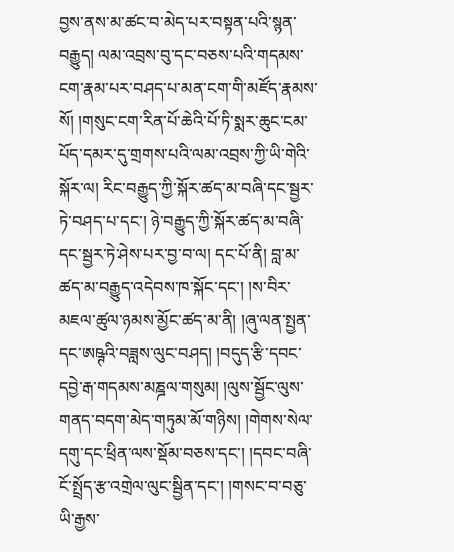བྱས་ནས་མ་ཚང་བ་མེད་པར་བསྟན་པའི་སྙན་བརྒྱུད། ལམ་འབྲས་བུ་དང་བཅས་པའི་གདམས་ངག་རྣམ་པར་བཤད་པ་མན་ངག་གི་མཛོད་རྣམས་སོ། །གསུང་ངག་རིན་པོ་ཆེའི་པོ་ཏི་སྨར་ཆུང་ངམ་པོད་དམར་དུ་གྲགས་པའི་ལམ་འབྲས་ཀྱི་ཡི་གེའི་སྐོར་ལ། རིང་བརྒྱུད་ཀྱི་སྐོར་ཚད་མ་བཞི་དང་སྦྱར་ཏེ་བཤད་པ་དང་། ཉེ་བརྒྱུད་ཀྱི་སྐོར་ཚད་མ་བཞི་དང་སྦྱར་ཏེ་ཤེས་པར་བྱ་བ་ལ། དང་པོ་ནི། བླ་མ་ཚད་མ་བརྒྱུད་འདེབས་ཁ་སྐོང་དང་། །ས་བིར་མཇལ་ཚུལ་ཉམས་མྱོང་ཚད་མ་ནི། །ཞུ་ལན་སྤྱན་དང་ཨཥྚའི་བཟླས་ལུང་བཤད། །བདུད་རྩི་དབང་དབྱེ་རྒ་གདམས་མཎྜལ་གསུམ། །ལུས་སྦྱོང་ལུས་གནད་བདག་མེད་གཏུམ་མོ་གཉིས། །གེགས་སེལ་དགུ་དང་ཕྲིན་ལས་སྡོམ་བཅས་དང་། །དབང་བཞི་ངོ་སྤྲོད་རྩ་འགྲེལ་ལུང་སྦྱིན་དང་། །གསང་བ་བཅུ་ཡི་རྒྱས་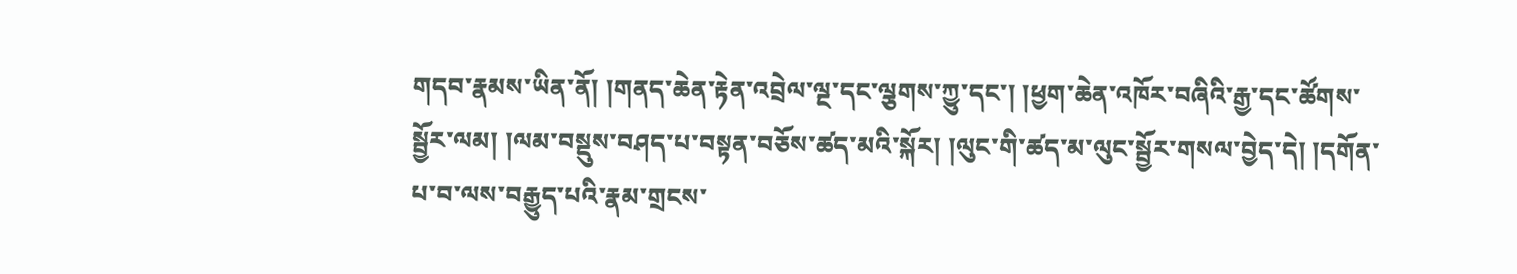གདབ་རྣམས་ཡིན་ནོ། །གནད་ཆེན་རྟེན་འབྲེལ་ལྔ་དང་ལྕགས་ཀྱུ་དང་། །ཕྱག་ཆེན་འཁོར་བཞིའི་རྒྱ་དང་ཚོགས་སྦྱོར་ལམ། །ལམ་བསྡུས་བཤད་པ་བསྟན་བཅོས་ཚད་མའི་སྐོར། །ལུང་གི་ཚད་མ་ལུང་སྦྱོར་གསལ་བྱེད་དེ། །དགོན་པ་བ་ལས་བརྒྱུད་པའི་རྣམ་གྲངས་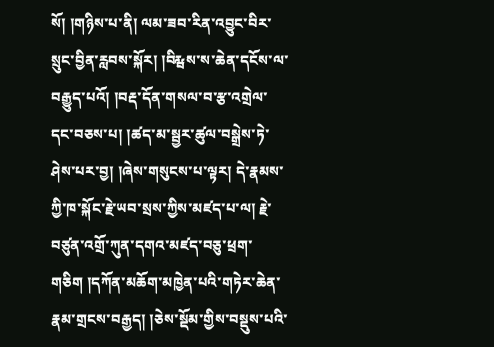སོ། །གཉིས་པ་ནི། ལམ་ཟབ་རིན་འབྱུང་བིར་སྲུང་བྱིན་རླབས་སྐོར། །བིརྺས་ས་ཆེན་དངོས་ལ་བརྒྱུད་པའོ། །བརྡ་དོན་གསལ་བ་རྩ་འགྲེལ་དང་བཅས་པ། །ཚད་མ་སྦྱར་ཚུལ་བསྒྲེས་ཏེ་ཤེས་པར་བྱ། །ཞེས་གསུངས་པ་ལྟར། དེ་རྣམས་ཀྱི་ཁ་སྐོང་རྗེ་ཡབ་སྲས་ཀྱིས་མཛད་པ་ལ། རྗེ་བཙུན་འགྲོ་ཀུན་དགའ་མཛད་བཅུ་ཕྲག་གཅིག །དཀོན་མཆོག་མཁྱེན་པའི་གཏེར་ཆེན་རྣམ་གྲངས་བརྒྱད། །ཅེས་སྡོམ་གྱིས་བསྡུས་པའི་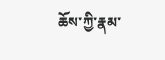ཆོས་ཀྱི་རྣམ་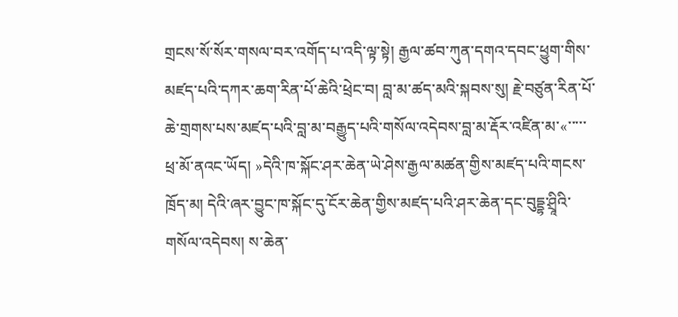གྲངས་སོ་སོར་གསལ་བར་འགོད་པ་འདི་ལྟ་སྟེ། རྒྱལ་ཚབ་ཀུན་དགའ་དབང་ཕྱུག་གིས་མཛད་པའི་དཀར་ཆག་རིན་པོ་ཆེའི་ཕྲེང་བ། བླ་མ་ཚད་མའི་སྐབས་སུ། རྗེ་བཙུན་རིན་པོ་ཆེ་གྲགས་པས་མཛད་པའི་བླ་མ་བརྒྱུད་པའི་གསོལ་འདེབས་བླ་མ་རྡོར་འཛིན་མ་«་་་་་ཕྲ་མོ་ནའང་ཡོད། »དེའི་ཁ་སྐོང་ཤར་ཆེན་ཡེ་ཤེས་རྒྱལ་མཚན་གྱིས་མཛད་པའི་གངས་ཁྲོད་མ། དེའི་ཞར་བྱུང་ཁ་སྐོང་དུ་ངོར་ཆེན་གྱིས་མཛད་པའི་ཤར་ཆེན་དང་བུདྡྷ་ཤྲཱིའི་གསོལ་འདེབས། ས་ཆེན་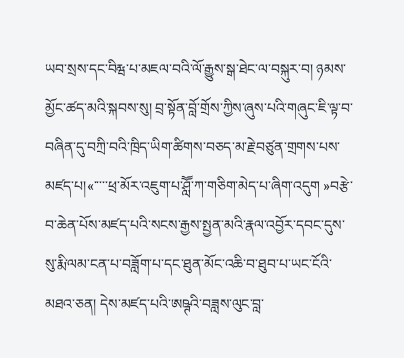ཡབ་སྲས་དང་བིརྺ་པ་མཇལ་བའི་ལོ་རྒྱུས་སྒ་ཐེང་ལ་བསྐུར་བ། ཉམས་མྱོང་ཚད་མའི་སྐབས་སུ། བྲ་སྟོན་བློ་གྲོས་ཀྱིས་ཞུས་པའི་གཞུང་ཇི་ལྟ་བ་བཞིན་དུ་བཀྲི་བའི་ཁྲིད་ཡིག་ཚིགས་བཅད་མ་རྗེ་བཙུན་གྲགས་པས་མཛད་པ།«་་་་་ཕྲ་མོར་འཇུག་པ་ཤླཽ་ཀ་གཅིག་མེད་པ་ཞིག་འདུག »བརྩེ་བ་ཆེན་པོས་མཛད་པའི་སངས་རྒྱས་སྤྱན་མའི་རྣལ་འབྱོར་དབང་དུས་སུ་རྨི་ལམ་ངན་པ་བཟློག་པ་དང་ཐུན་མོང་འཆི་བ་ཐུབ་པ་ཡང་ངོའི་མཐའ་ཅན། དེས་མཛད་པའི་ཨཥྚའི་བཟླས་ལུང་བླ་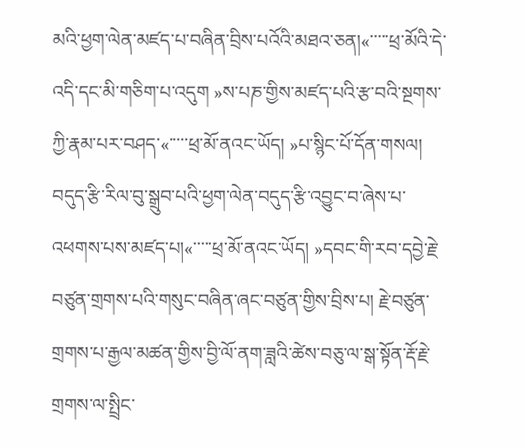མའི་ཕྱག་ལེན་མཛད་པ་བཞིན་བྲིས་པའོའི་མཐའ་ཅན།«་་་་་ཕྲ་མོའི་དེ་འདི་དང་མི་གཅིག་པ་འདུག »ས་པཎ་གྱིས་མཛད་པའི་རྩ་བའི་སྔགས་ཀྱི་རྣམ་པར་བཤད་«་་་་་ཕྲ་མོ་ནའང་ཡོད། »པ་སྙིང་པོ་དོན་གསལ། བདུད་རྩི་རིལ་བུ་སྒྲུབ་པའི་ཕྱག་ལེན་བདུད་རྩི་འབྱུང་བ་ཞེས་པ་འཕགས་པས་མཛད་པ།«་་་་་ཕྲ་མོ་ནའང་ཡོད། »དབང་གི་རབ་དབྱེ་རྗེ་བཙུན་གྲགས་པའི་གསུང་བཞིན་ཞང་བཙུན་གྱིས་བྲིས་པ། རྗེ་བཙུན་གྲགས་པ་རྒྱལ་མཚན་གྱིས་བྱི་ལོ་ནག་ཟླའི་ཚེས་བཅུ་ལ་སྒ་སྟོན་རྡོ་རྗེ་གྲགས་ལ་སྤྲིང་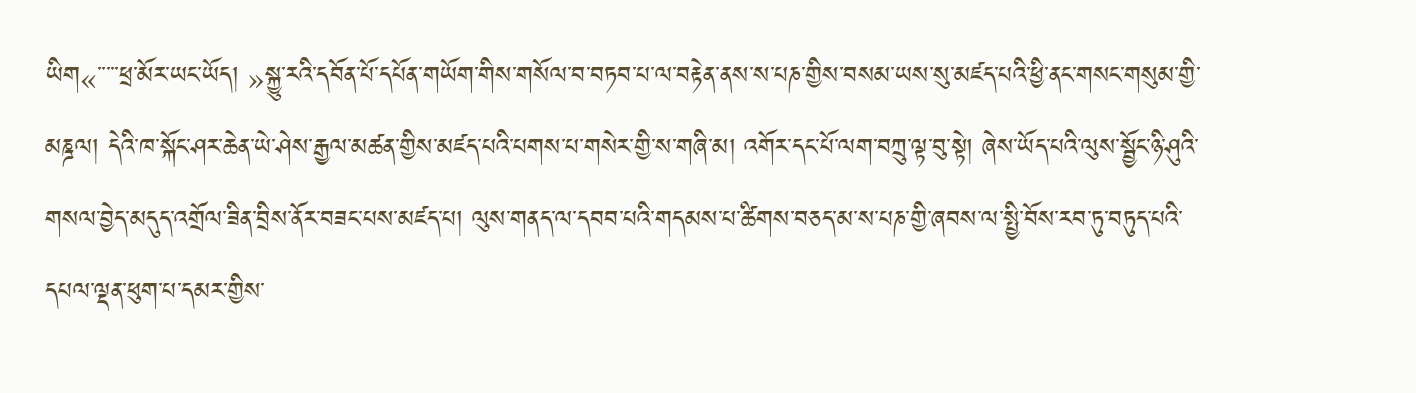ཡིག«་་་་་ཕྲ་མོར་ཡང་ཡོད། »སྐྱུ་རའི་དབོན་པོ་དཔོན་གཡོག་གིས་གསོལ་བ་བཏབ་པ་ལ་བརྟེན་ནས་ས་པཎ་གྱིས་བསམ་ཡས་སུ་མཛད་པའི་ཕྱི་ནང་གསང་གསུམ་གྱི་མཎྜལ། དེའི་ཁ་སྐོང་ཤར་ཆེན་ཡེ་ཤེས་རྒྱལ་མཚན་གྱིས་མཛད་པའི་པགས་པ་གསེར་གྱི་ས་གཞི་མ། འགོར་དང་པོ་ལག་བཀྲུ་ལྟ་བུ་སྟེ། ཞེས་ཡོད་པའི་ལུས་སྦྱོང་ཉི་ཤུའི་གསལ་བྱེད་མདུད་འགྲོལ་ཟིན་བྲིས་ནོར་བཟང་པས་མཛད་པ། ལུས་གནད་ལ་དབབ་པའི་གདམས་པ་ཚིགས་བཅད་མ་ས་པཎ་གྱི་ཞབས་ལ་སྤྱི་བོས་རབ་ཏུ་བཏུད་པའི་དཔལ་ལྡན་ཕུག་པ་དམར་གྱིས་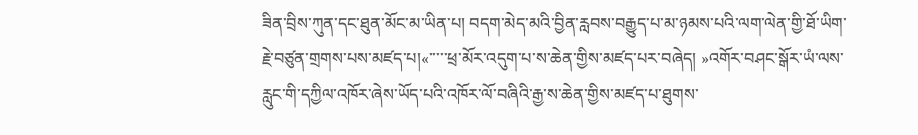ཟིན་བྲིས་ཀུན་དང་ཐུན་མོང་མ་ཡིན་པ། བདག་མེད་མའི་བྱིན་རླབས་བརྒྱུད་པ་མ་ཉམས་པའི་ལག་ལེན་གྱི་ཐོ་ཡིག་རྗེ་བཙུན་གྲགས་པས་མཛད་པ།«་་་་་ཕྲ་མོར་འདུག་པ་ས་ཆེན་གྱིས་མཛད་པར་བཞེད། »འགོར་བཤང་སྒོར་ཡཾ་ལས་རླུང་གི་དཀྱིལ་འཁོར་ཞེས་ཡོད་པའི་འཁོར་ལོ་བཞིའི་རྒྱ་ས་ཆེན་གྱིས་མཛད་པ་ཐུགས་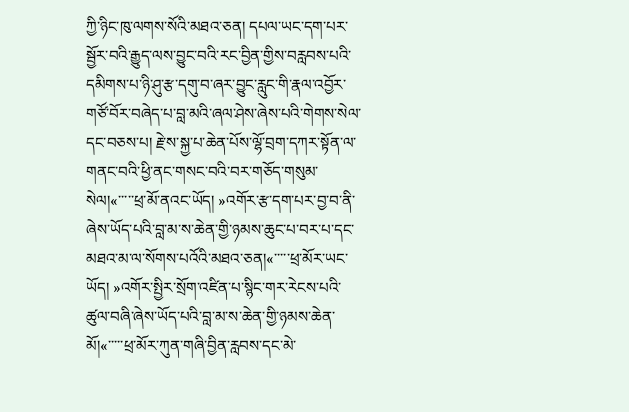ཀྱི་ཉིང་ཁུ་ལགས་སོའི་མཐའ་ཅན། དཔལ་ཡང་དག་པར་སྦྱོར་བའི་རྒྱུད་ལས་བྱུང་བའི་རང་བྱིན་གྱིས་བརླབས་པའི་དམིགས་པ་ཉི་ཤུ་རྩ་དགུ་བ་ཞར་བྱུང་རླུང་གི་རྣལ་འབྱོར་གཙོ་བོར་བཞེད་པ་བླ་མའི་ཞལ་ཤེས་ཞེས་པའི་གེགས་སེལ་དང་བཅས་པ། རྗེ་ས་སྐྱ་པ་ཆེན་པོས་ལྷོ་བྲག་དཀར་སྟོན་ལ་གནང་བའི་ཕྱི་ནང་གསང་བའི་བར་གཅོད་གསུམ་སེལ།«་་་་་ཕྲ་མོ་ནའང་ཡོད། »འགོར་རྩ་དག་པར་བྱ་བ་ནི་ཞེས་ཡོད་པའི་བླ་མ་ས་ཆེན་གྱི་ཉམས་ཆུང་པ་བར་པ་དང་མཐའ་མ་ལ་སོགས་པའོའི་མཐའ་ཅན།«་་་་་ཕྲ་མོར་ཡང་ཡོད། »འགོར་སྤྱིར་སྲོག་འཛིན་པ་སྙིང་གར་རེངས་པའི་ཚུལ་བཞི་ཞེས་ཡོད་པའི་བླ་མ་ས་ཆེན་གྱི་ཉམས་ཆེན་མོ།«་་་་་ཕྲ་མོར་ཀུན་གཞི་བྱིན་རླབས་དང་མེ་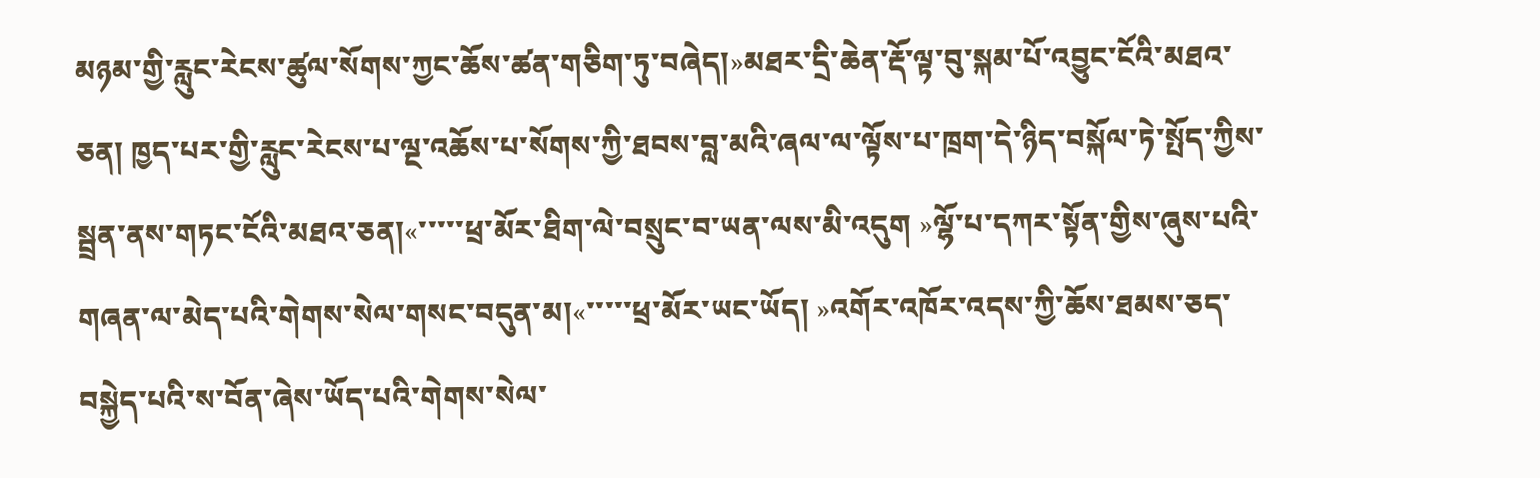མཉམ་གྱི་རླུང་རེངས་ཚུལ་སོགས་ཀྱང་ཆོས་ཚན་གཅིག་ཏུ་བཞེད།»མཐར་དྲི་ཆེན་རྡོ་ལྟ་བུ་སྐམ་པོ་འབྱུང་ངོའི་མཐའ་ཅན། ཁྱད་པར་གྱི་རླུང་རེངས་པ་ལྔ་འཆོས་པ་སོགས་ཀྱི་ཐབས་བླ་མའི་ཞལ་ལ་ལྟོས་པ་ཁྲག་དེ་ཉིད་བསྐོལ་ཏེ་སྤོད་ཀྱིས་སྦྲན་ནས་གཏང་ངོའི་མཐའ་ཅན།«་་་་་ཕྲ་མོར་ཐིག་ལེ་བསྲུང་བ་ཡན་ལས་མི་འདུག »ལྷོ་པ་དཀར་སྟོན་གྱིས་ཞུས་པའི་གཞན་ལ་མེད་པའི་གེགས་སེལ་གསང་བདུན་མ།«་་་་་ཕྲ་མོར་ཡང་ཡོད། »འགོར་འཁོར་འདས་ཀྱི་ཆོས་ཐམས་ཅད་བསྐྱེད་པའི་ས་བོན་ཞེས་ཡོད་པའི་གེགས་སེལ་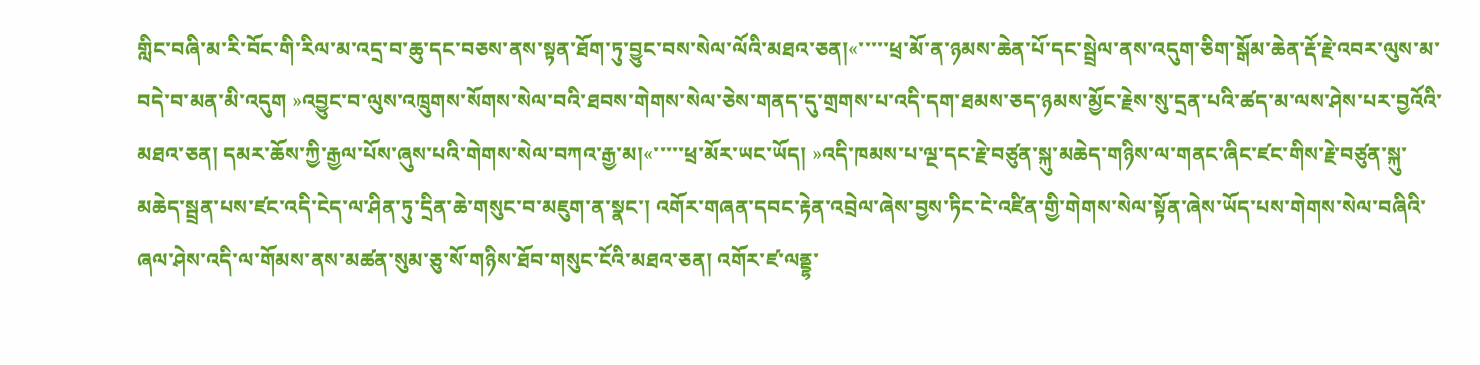གླིང་བཞི་མ་རི་བོང་གི་རིལ་མ་འདྲ་བ་ཆུ་དང་བཅས་ནས་སྟན་ཐོག་ཏུ་བྱུང་བས་སེལ་ལོའི་མཐའ་ཅན།«་་་་་ཕྲ་མོ་ན་ཉམས་ཆེན་པོ་དང་སྦྲེལ་ནས་འདུག་ཅིག་སྒོམ་ཆེན་རྡོ་རྗེ་འབར་ལུས་མ་བདེ་བ་མན་མི་འདུག »འབྱུང་བ་ལུས་འཁྲུགས་སོགས་སེལ་བའི་ཐབས་གེགས་སེལ་ཅེས་གནད་དུ་གྲགས་པ་འདི་དག་ཐམས་ཅད་ཉམས་མྱོང་རྗེས་སུ་དྲན་པའི་ཚད་མ་ལས་ཤེས་པར་བྱའོའི་མཐའ་ཅན། དམར་ཆོས་ཀྱི་རྒྱལ་པོས་ཞུས་པའི་གེགས་སེལ་བཀའ་རྒྱ་མ།«་་་་་ཕྲ་མོར་ཡང་ཡོད། »འདི་ཁམས་པ་ལྔ་དང་རྗེ་བཙུན་སྐུ་མཆེད་གཉིས་ལ་གནང་ཞིང་ཛང་གིས་རྗེ་བཙུན་སྐུ་མཆེད་སྦྲན་པས་ཛང་འདི་ངེད་ལ་ཤིན་ཏུ་དྲིན་ཆེ་གསུང་བ་མཇུག་ན་སྣང་། འགོར་གཞན་དབང་རྟེན་འབྲེལ་ཞེས་བྱས་ཏིང་ངེ་འཛིན་གྱི་གེགས་སེལ་སྟོན་ཞེས་ཡོད་པས་གེགས་སེལ་བཞིའི་ཞལ་ཤེས་འདི་ལ་གོམས་ནས་མཚན་སུམ་ཅུ་སོ་གཉིས་ཐོབ་གསུང་ངོའི་མཐའ་ཅན། འགོར་ཛ་ལནྡྷ་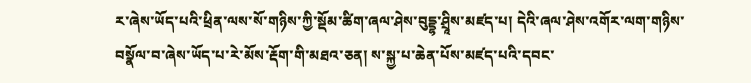ར་ཞེས་ཡོད་པའི་ཕྲིན་ལས་སོ་གཉིས་ཀྱི་སྡོམ་ཚིག་ཞལ་ཤེས་བུདྡྷ་ཤྲཱིས་མཛད་པ། དེའི་ཞལ་ཤེས་འགོར་ལག་གཉིས་བསྣོལ་བ་ཞེས་ཡོད་པ་རེ་མོས་རྡོག་གི་མཐའ་ཅན། ས་སྐྱ་པ་ཆེན་པོས་མཛད་པའི་དབང་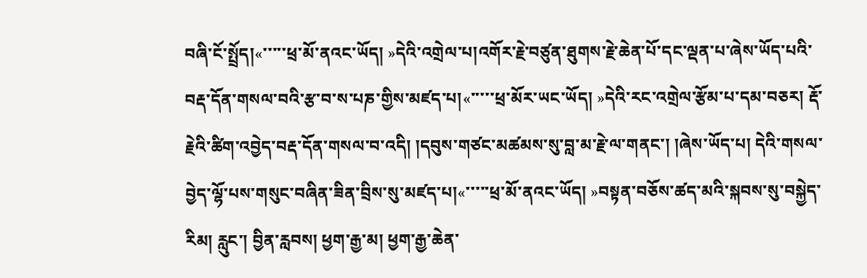བཞི་ངོ་སྤྲོད།«་་་་་ཕྲ་མོ་ནའང་ཡོད། »དེའི་འགྲེལ་པ།འགོར་རྗེ་བཙུན་ཐུགས་རྗེ་ཆེན་པོ་དང་ལྡན་པ་ཞེས་ཡོད་པའི་བརྡ་དོན་གསལ་བའི་རྩ་བ་ས་པཎ་གྱིས་མཛད་པ།«་་་་་ཕྲ་མོར་ཡང་ཡོད། »དེའི་རང་འགྲེལ་རྩོམ་པ་དམ་བཅར། རྡོ་རྗེའི་ཚིག་འབྱེད་བརྡ་དོན་གསལ་བ་འདི། །དབུས་གཙང་མཚམས་སུ་བླ་མ་རྗེ་ལ་གནང་། །ཞེས་ཡོད་པ། དེའི་གསལ་བྱེད་ལྷོ་པས་གསུང་བཞིན་ཟིན་བྲིས་སུ་མཛད་པ།«་་་་་ཕྲ་མོ་ནའང་ཡོད། »བསྟན་བཅོས་ཚད་མའི་སྐབས་སུ་བསྐྱེད་རིམ། རླུང་། བྱིན་རླབས། ཕྱག་རྒྱ་མ། ཕྱག་རྒྱ་ཆེན་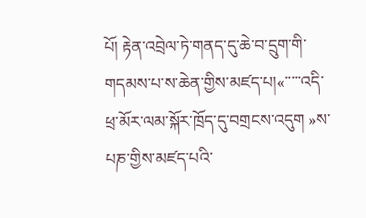པོ། རྟེན་འབྲེལ་ཏེ་གནད་དུ་ཆེ་བ་དྲུག་གི་གདམས་པ་ས་ཆེན་གྱིས་མཛད་པ།«་་་་་འདི་ཕྲ་མོར་ལམ་སྐོར་ཁྲོད་དུ་བགྲངས་འདུག »ས་པཎ་གྱིས་མཛད་པའི་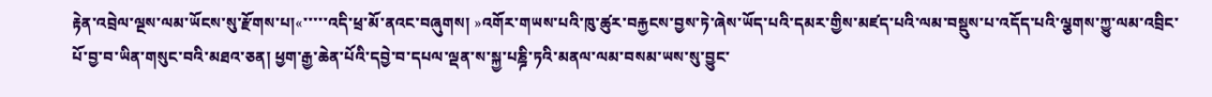རྟེན་འབྲེལ་ལྔས་ལམ་ཡོངས་སུ་རྫོགས་པ།«་་་་་འདི་ཕྲ་མོ་ནའང་བཞུགས། »འགོར་གཡས་པའི་ཁུ་ཚུར་བརྐྱངས་བྱས་ཏེ་ཞེས་ཡོད་པའི་དམར་གྱིས་མཛད་པའི་ལམ་བསྡུས་པ་འདོད་པའི་ལྕགས་ཀྱུ་ལམ་འབྲིང་པོ་བྱ་བ་ཡིན་གསུང་བའི་མཐའ་ཅན། ཕྱག་རྒྱ་ཆེན་པོའི་དབྱེ་བ་དཔལ་ལྡན་ས་སྐྱ་པཎྜི་ཏའི་མནལ་ལམ་བསམ་ཡས་སུ་བྱུང་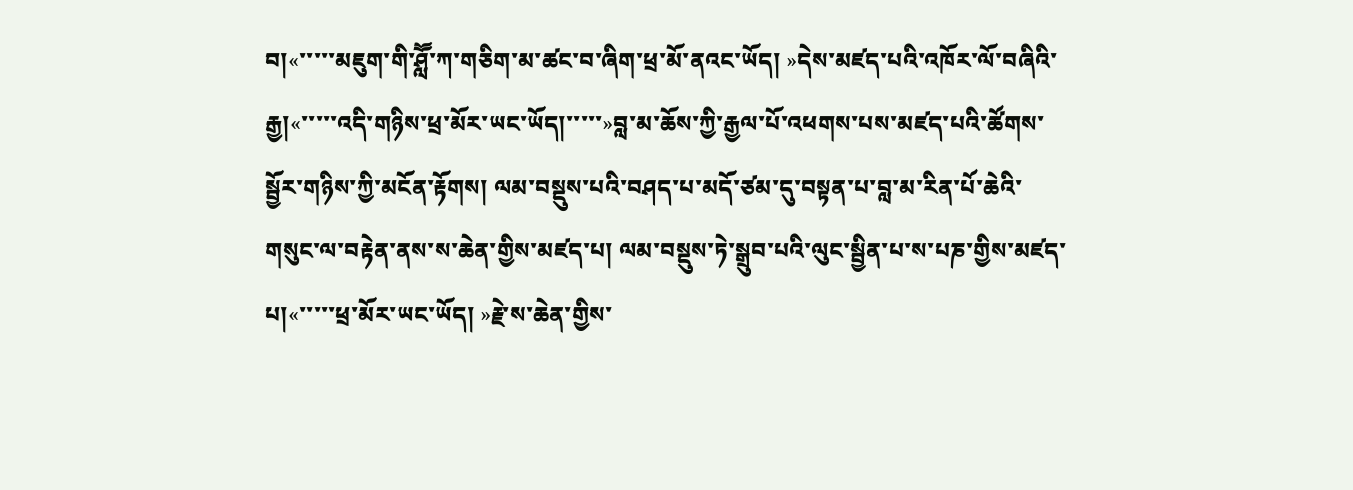བ།«་་་་་མཇུག་གི་ཤླཽ་ཀ་གཅིག་མ་ཚང་བ་ཞིག་ཕྲ་མོ་ནའང་ཡོད། »དེས་མཛད་པའི་འཁོར་ལོ་བཞིའི་རྒྱ།«་་་་་འདི་གཉིས་ཕྲ་མོར་ཡང་ཡོད།་་་་་»བླ་མ་ཆོས་ཀྱི་རྒྱལ་པོ་འཕགས་པས་མཛད་པའི་ཚོགས་སྦྱོར་གཉིས་ཀྱི་མངོན་རྟོགས། ལམ་བསྡུས་པའི་བཤད་པ་མདོ་ཙམ་དུ་བསྟན་པ་བླ་མ་རིན་པོ་ཆེའི་གསུང་ལ་བརྟེན་ནས་ས་ཆེན་གྱིས་མཛད་པ། ལམ་བསྡུས་ཏེ་སྒྲུབ་པའི་ལུང་སྦྱིན་པ་ས་པཎ་གྱིས་མཛད་པ།«་་་་་ཕྲ་མོར་ཡང་ཡོད། »རྗེ་ས་ཆེན་གྱིས་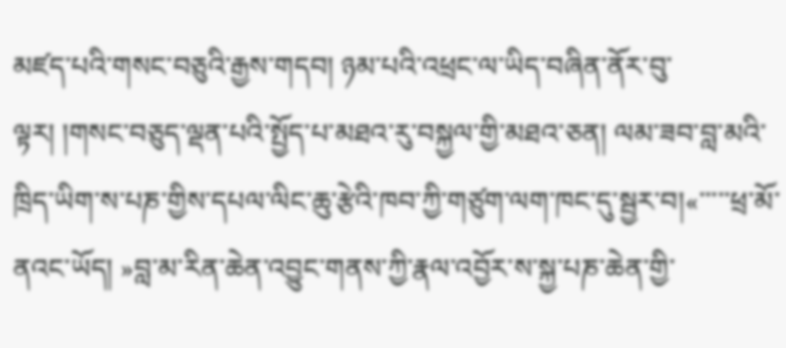མཛད་པའི་གསང་བཅུའི་རྒྱས་གདབ། ཉམ་པའི་འཕྲང་ལ་ཡིད་བཞིན་ནོར་བུ་ལྟར། །གསང་བཅུད་ལྡན་པའི་སྤྱོད་པ་མཐའ་རུ་བསྐྱལ་གྱི་མཐའ་ཅན། ལམ་ཟབ་བླ་མའི་ཁྲིད་ཡིག་ས་པཎ་གྱིས་དཔལ་ལིང་ཆུ་རྩེའི་ཁབ་ཀྱི་གཙུག་ལག་ཁང་དུ་སྦྱར་བ།«་་་་་ཕྲ་མོ་ནའང་ཡོད། »བླ་མ་རིན་ཆེན་འབྱུང་གནས་ཀྱི་རྣལ་འབྱོར་ས་སྐྱ་པཎ་ཆེན་གྱི་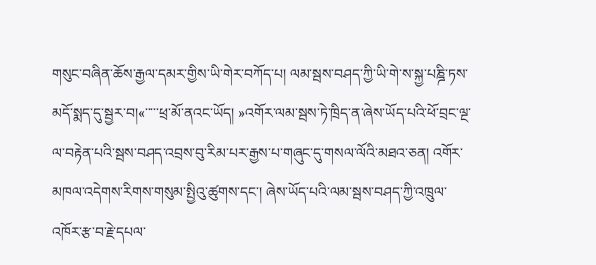གསུང་བཞིན་ཆོས་རྒྱལ་དམར་གྱིས་ཡི་གེར་བཀོད་པ། ལམ་སྦས་བཤད་ཀྱི་ཡི་གེ་ས་སྐྱ་པཎྜི་ཏས་མདོ་སྨད་དུ་སྦྱར་བ།«་་་་་ཕྲ་མོ་ནའང་ཡོད། »འགོར་ལམ་སྦས་ཏེ་ཁྲིད་ན་ཞེས་ཡོད་པའི་ཕོ་བྲང་ལྔ་ལ་བརྟེན་པའི་སྦས་བཤད་འབྲས་བུ་རིམ་པར་རྒྱས་པ་གཞུང་དུ་གསལ་ལོའི་མཐའ་ཅན། འགོར་མཁལ་འདེགས་རིགས་གསུམ་སྤྱིའུ་ཚུགས་དང་། ཞེས་ཡོད་པའི་ལམ་སྦས་བཤད་ཀྱི་འཁྲུལ་འཁོར་རྩ་བ་རྗེ་དཔལ་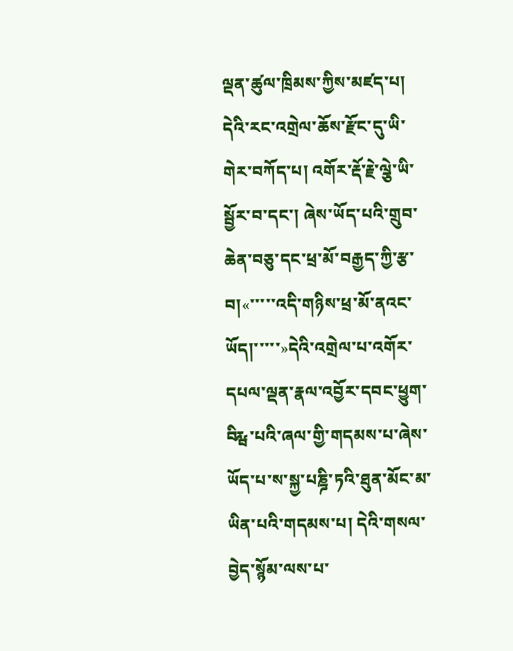ལྡན་ཚུལ་ཁྲིམས་ཀྱིས་མཛད་པ། དེའི་རང་འགྲེལ་ཆོས་རྫོང་དུ་ཡི་གེར་བཀོད་པ། འགོར་རྡོ་རྗེ་ལྕེ་ཡི་སྦྱོར་བ་དང་། ཞེས་ཡོད་པའི་གྲུབ་ཆེན་བཅུ་དང་ཕྲ་མོ་བརྒྱད་ཀྱི་རྩ་བ།«་་་་་འདི་གཉིས་ཕྲ་མོ་ནའང་ཡོད།་་་་་»དེའི་འགྲེལ་པ་འགོར་དཔལ་ལྡན་རྣལ་འབྱོར་དབང་ཕྱུག་བིརྺ་པའི་ཞལ་གྱི་གདམས་པ་ཞེས་ཡོད་པ་ས་སྐྱ་པཎྜི་ཏའི་ཐུན་མོང་མ་ཡིན་པའི་གདམས་པ། དེའི་གསལ་བྱེད་སྙོམ་ལས་པ་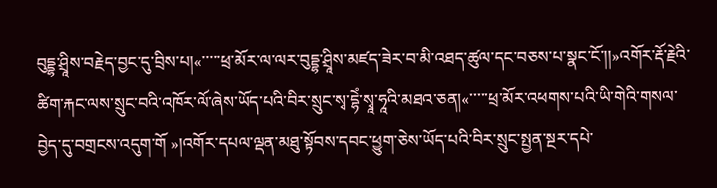བུདྡྷ་ཤྲཱིས་བརྗེད་བྱང་དུ་བྲིས་པ།«་་་་་ཕྲ་མོར་ལ་ལར་བུདྡྷ་ཤྲཱིས་མཛད་ཟེར་བ་མི་འཐད་ཚུལ་དང་བཅས་པ་སྣང་ངོ་།།»འགོར་རྡོ་རྗེའི་ཚིག་རྐང་ལས་སྲུང་བའི་འཁོར་ལོ་ཞེས་ཡོད་པའི་བིར་སྲུང་སྭ་དྷེཾ་སྭཱ་ཧཱའི་མཐའ་ཅན།«་་་་་ཕྲ་མོར་འཕགས་པའི་ཡི་གེའི་གསལ་བྱེད་དུ་བགྲངས་འདུག་གོ »།འགོར་དཔལ་ལྡན་མཐུ་སྟོབས་དབང་ཕྱུག་ཅེས་ཡོད་པའི་བིར་སྲུང་སྤྱན་སྔར་དཔེ་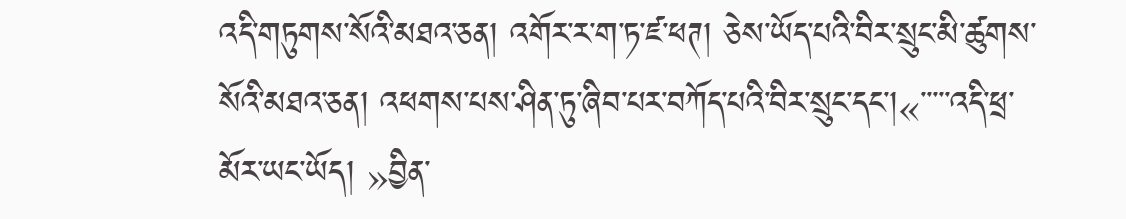འདི་གཏུགས་སོའི་མཐའ་ཅན། འགོར་ར་ག་ཏ་ཛ་ཕཊ། ཅེས་ཡོད་པའི་བིར་སྲུང་མི་ཚུགས་སོའི་མཐའ་ཅན། འཕགས་པས་ཤིན་ཏུ་ཞིབ་པར་བཀོད་པའི་བིར་སྲུང་དང་།«་་་་་འདི་ཕྲ་མོར་ཡང་ཡོད། »བྱིན་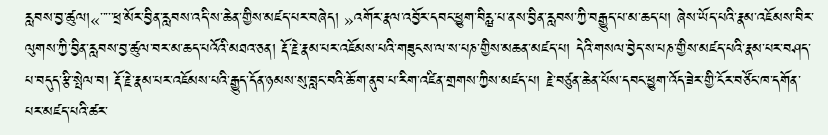རླབས་བྱ་ཚུལ།«་་་་་ཕྲ་མོར་བྱིན་རླབས་འདི་ས་ཆེན་གྱིས་མཛད་པར་བཞེད། »འགོར་རྣལ་འབྱོར་དབང་ཕྱུག་བིརྺ་པ་ནས་བྱིན་རླབས་ཀྱི་བརྒྱུད་པ་མ་ཆད་པ། ཞེས་ཡོད་པའི་རྣམ་འཇོམས་བིར་ལུགས་ཀྱི་བྱིན་རླབས་བྱ་ཚུལ་བར་མ་ཆད་པའོའི་མཐའ་ཅན། རྡོ་རྗེ་རྣམ་པར་འཇོམས་པའི་གཟུངས་ལ་ས་པཎ་གྱིས་མཆན་མཛད་པ། དེའི་གསལ་བྱེད་ས་པཎ་གྱིས་མཛད་པའི་རྣམ་པར་བཤད་པ་བདུད་རྩི་སྤེལ་བ། རྡོ་རྗེ་རྣམ་པར་འཇོམས་པའི་རྒྱུད་དོན་ཉམས་སུ་བླང་བའི་ཆོ་ག་ནུབ་པ་རིག་འཛིན་གྲགས་ཀྱིས་མཛད་པ། རྗེ་བཙུན་ཆེན་པོས་དབང་ཕྱུག་འོད་ཟེར་གྱི་ངོར་བཙོང་ཁ་དགོན་པར་མཛད་པའི་ཚར་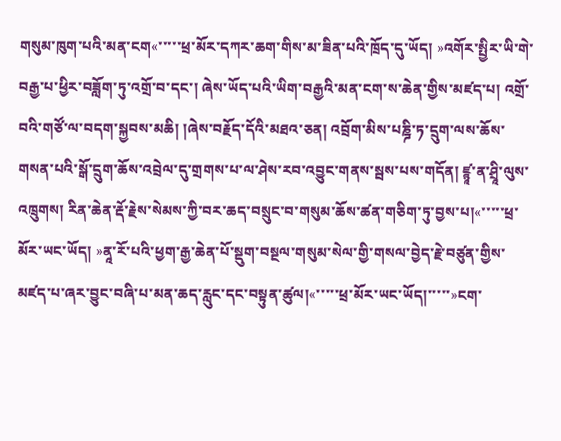གསུམ་ཁུག་པའི་མན་ངག«་་་་་ཕྲ་མོར་དཀར་ཆག་གིས་མ་ཟིན་པའི་ཁྲོད་དུ་ཡོད། »འགོར་སྤྱིར་ཡི་གེ་བརྒྱ་པ་ཕྱིར་བཟློག་ཏུ་འགྲོ་བ་དང་། ཞེས་ཡོད་པའི་ཡིག་བརྒྱའི་མན་ངག་ས་ཆེན་གྱིས་མཛད་པ། འགྲོ་བའི་གཙོ་ལ་བདག་སྐྱབས་མཆི། །ཞེས་བརྗོད་དོའི་མཐའ་ཅན། འབྲོག་མིས་པཎྜི་ཏ་དྲུག་ལས་ཆོས་གསན་པའི་སྒོ་དྲུག་ཆོས་འབྲེལ་དུ་གྲགས་པ་ལ་ཤེས་རབ་འབྱུང་གནས་སྦས་པས་གདོན། ཛྙཱ་ན་ཤྲཱི་ལུས་འཁྲུགས། རིན་ཆེན་རྡོ་རྗེས་སེམས་ཀྱི་བར་ཆད་བསྲུང་བ་གསུམ་ཆོས་ཚན་གཅིག་ཏུ་བྱས་པ།«་་་་་ཕྲ་མོར་ཡང་ཡོད། »ནཱ་རོ་པའི་ཕྱག་རྒྱ་ཆེན་པོ་སྡུག་བསྔལ་གསུམ་སེལ་གྱི་གསལ་བྱེད་རྗེ་བཙུན་གྱིས་མཛད་པ་ཞར་བྱུང་བཞི་པ་མན་ཆད་རླུང་དང་བསྟུན་ཚུལ།«་་་་་ཕྲ་མོར་ཡང་ཡོད།་་་་་»ངག་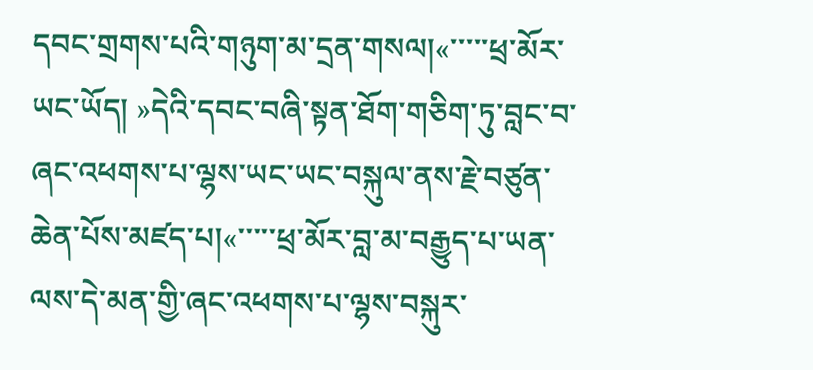དབང་གྲགས་པའི་གཉུག་མ་དྲན་གསལ།«་་་་་ཕྲ་མོར་ཡང་ཡོད། »དེའི་དབང་བཞི་སྟན་ཐོག་གཅིག་ཏུ་བླང་བ་ཞང་འཕགས་པ་ལྷས་ཡང་ཡང་བསྐུལ་ནས་རྗེ་བཙུན་ཆེན་པོས་མཛད་པ།«་་་་་ཕྲ་མོར་བླ་མ་བརྒྱུད་པ་ཡན་ལས་དེ་མན་གྱི་ཞང་འཕགས་པ་ལྷས་བསྐུར་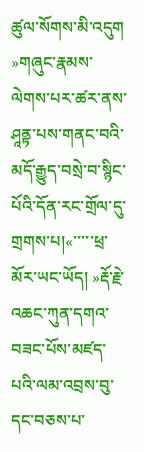ཚུལ་སོགས་མི་འདུག »གཞུང་རྣམས་ལེགས་པར་ཚར་ནས་ཤཱནྟ་པས་གནང་བའི་མདོ་རྒྱུད་བསྲེ་བ་སྙིང་པོའི་དོན་རང་གྲོལ་དུ་གྲགས་པ།«་་་་་ཕྲ་མོར་ཡང་ཡོད། »རྡོ་རྗེ་འཆང་ཀུན་དགའ་བཟང་པོས་མཛད་པའི་ལམ་འབྲས་བུ་དང་བཅས་པ་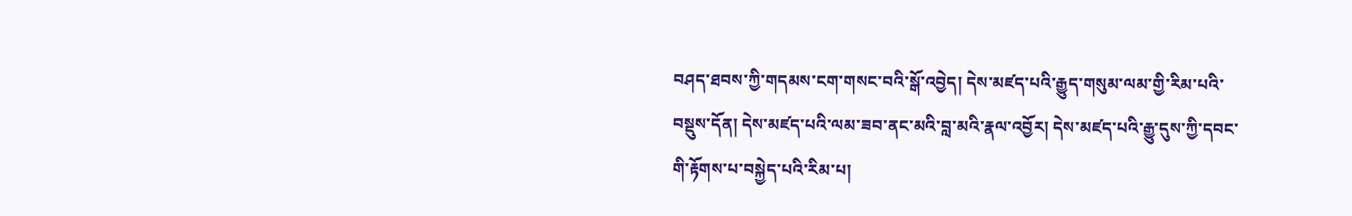བཤད་ཐབས་ཀྱི་གདམས་ངག་གསང་བའི་སྒོ་འབྱེད། དེས་མཛད་པའི་རྒྱུད་གསུམ་ལམ་གྱི་རིམ་པའི་བསྡུས་དོན། དེས་མཛད་པའི་ལམ་ཟབ་ནང་མའི་བླ་མའི་རྣལ་འབྱོར། དེས་མཛད་པའི་རྒྱུ་དུས་ཀྱི་དབང་གི་རྟོགས་པ་བསྐྱེད་པའི་རིམ་པ།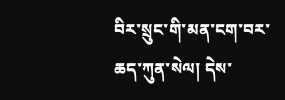བིར་སྲུང་གི་མན་ངག་བར་ཆད་ཀུན་སེལ། དེས་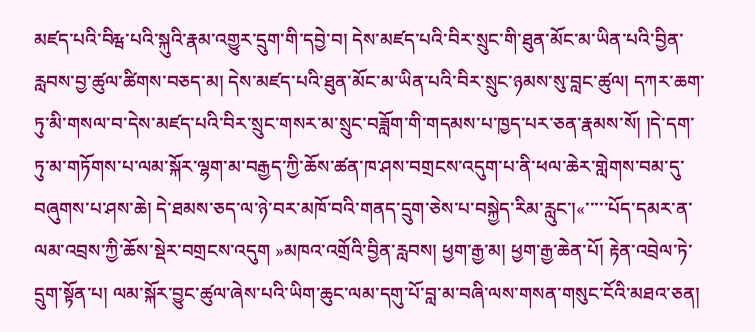མཛད་པའི་བིརྺ་པའི་སྐུའི་རྣམ་འགྱུར་དྲུག་གི་དབྱེ་བ། དེས་མཛད་པའི་བིར་སྲུང་གི་ཐུན་མོང་མ་ཡིན་པའི་བྱིན་རླབས་བྱ་ཚུལ་ཚིགས་བཅད་མ། དེས་མཛད་པའི་ཐུན་མོང་མ་ཡིན་པའི་བིར་སྲུང་ཉམས་སུ་བླང་ཚུལ། དཀར་ཆག་ཏུ་མི་གསལ་བ་དེས་མཛད་པའི་བིར་སྲུང་གསར་མ་སྲུང་བཟློག་གི་གདམས་པ་ཁྱད་པར་ཅན་རྣམས་སོ། །དེ་དག་ཏུ་མ་གཏོགས་པ་ལམ་སྐོར་ལྷག་མ་བརྒྱད་ཀྱི་ཆོས་ཚན་ཁ་ཤས་བགྲངས་འདུག་པ་ནི་ཕལ་ཆེར་གླེགས་བམ་དུ་བཞུགས་པ་ཤས་ཆེ། དེ་ཐམས་ཅད་ལ་ཉེ་བར་མཁོ་བའི་གནད་དྲུག་ཅེས་པ་བསྐྱེད་རིམ་རླུང་།«་་་་་པོད་དམར་ན་ལམ་འབྲས་ཀྱི་ཆོས་སྡེར་བགྲངས་འདུག »མཁའ་འགྲོའི་བྱིན་རླབས། ཕྱག་རྒྱ་མ། ཕྱག་རྒྱ་ཆེན་པོ། རྟེན་འབྲེལ་ཏེ་དྲུག་སྟོན་པ། ལམ་སྐོར་བྱུང་ཚུལ་ཞེས་པའི་ཡིག་ཆུང་ལམ་དགུ་པོ་བླ་མ་བཞི་ལས་གསན་གསུང་ངོའི་མཐའ་ཅན།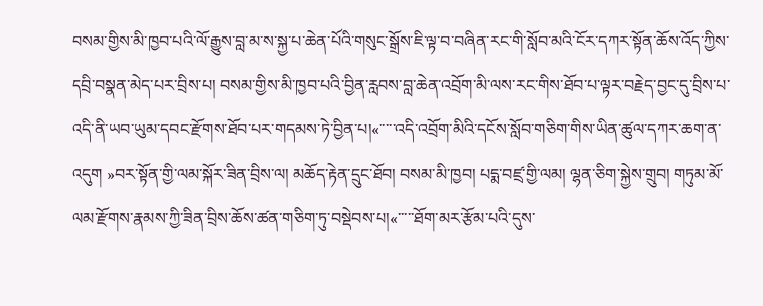བསམ་གྱིས་མི་ཁྱབ་པའི་ལོ་རྒྱུས་བླ་མ་ས་སྐྱ་པ་ཆེན་པོའི་གསུང་སྒྲོས་ཇི་ལྟ་བ་བཞིན་རང་གི་སློབ་མའི་ངོར་དཀར་སྟོན་ཆོས་འོད་ཀྱིས་དབྲི་བསྣན་མེད་པར་བྲིས་པ། བསམ་གྱིས་མི་ཁྱབ་པའི་བྱིན་རླབས་བླ་ཆེན་འབྲོག་མི་ལས་རང་གིས་ཐོབ་པ་ལྟར་བརྗེད་བྱང་དུ་བྲིས་པ་འདི་ནི་ཡབ་ཡུམ་དབང་རྫོགས་ཐོབ་པར་གདམས་ཏེ་བྱིན་པ།«་་་་་འདི་འབྲོག་མིའི་དངོས་སློབ་གཅིག་གིས་ཡིན་ཚུལ་དཀར་ཆག་ན་འདུག »བར་སྟོན་གྱི་ལམ་སྐོར་ཟིན་བྲིས་ལ། མཆོད་རྟེན་དྲུང་ཐོབ། བསམ་མི་ཁྱབ། པདྨ་བཛྲ་གྱི་ལམ། ལྷན་ཅིག་སྐྱེས་གྲུབ། གཏུམ་མོ་ལམ་རྫོགས་རྣམས་ཀྱི་ཟིན་བྲིས་ཆོས་ཚན་གཅིག་ཏུ་བསྡེབས་པ།«་་་་་ཐོག་མར་རྩོམ་པའི་དུས་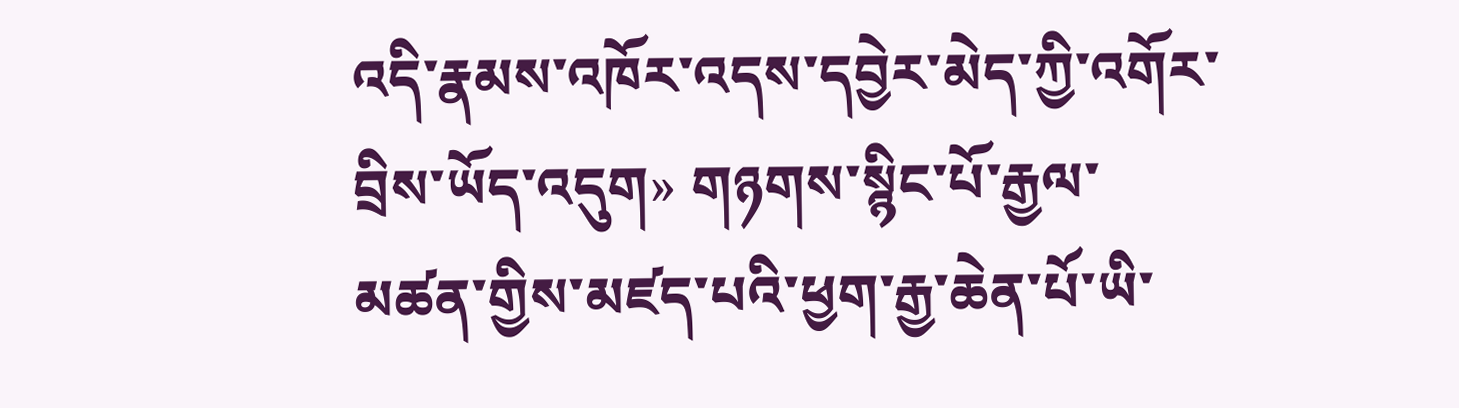འདི་རྣམས་འཁོར་འདས་དབྱེར་མེད་ཀྱི་འགོར་བྲིས་ཡོད་འདུག» གཉགས་སྙིང་པོ་རྒྱལ་མཚན་གྱིས་མཛད་པའི་ཕྱག་རྒྱ་ཆེན་པོ་ཡི་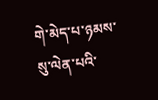གེ་མེད་པ་ཉམས་སུ་ལེན་པའི་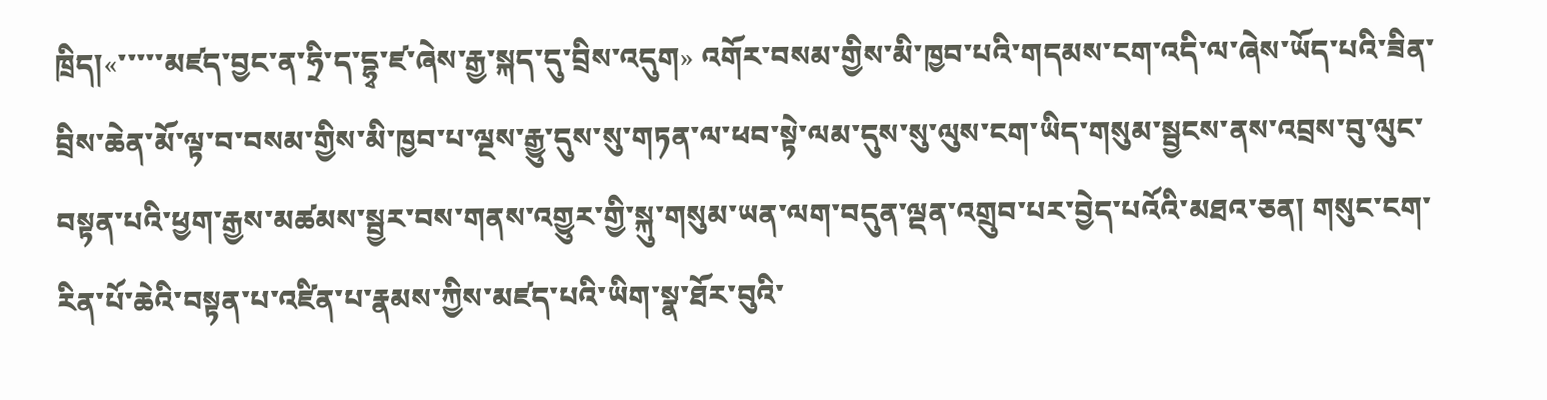ཁྲིད།«་་་་་མཛད་བྱང་ན་ཧྲི་ད་དྷྭ་ཛ་ཞེས་རྒྱ་སྐད་དུ་བྲིས་འདུག» འགོར་བསམ་གྱིས་མི་ཁྱབ་པའི་གདམས་ངག་འདི་ལ་ཞེས་ཡོད་པའི་ཟིན་བྲིས་ཆེན་མོ་ལྟ་བ་བསམ་གྱིས་མི་ཁྱབ་པ་ལྔས་རྒྱུ་དུས་སུ་གཏན་ལ་ཕབ་སྟེ་ལམ་དུས་སུ་ལུས་ངག་ཡིད་གསུམ་སྦྱངས་ནས་འབྲས་བུ་ལུང་བསྟན་པའི་ཕྱག་རྒྱས་མཚམས་སྦྱར་བས་གནས་འགྱུར་གྱི་སྐུ་གསུམ་ཡན་ལག་བདུན་ལྡན་འགྲུབ་པར་བྱེད་པའོའི་མཐའ་ཅན། གསུང་ངག་རིན་པོ་ཆེའི་བསྟན་པ་འཛིན་པ་རྣམས་ཀྱིས་མཛད་པའི་ཡིག་སྣ་ཐོར་བུའི་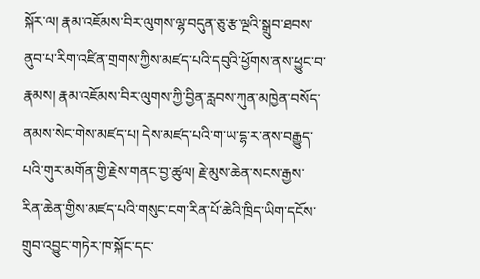སྐོར་ལ། རྣམ་འཇོམས་བིར་ལུགས་ལྷ་བདུན་ཅུ་རྩ་ལྔའི་སྒྲུབ་ཐབས་ནུབ་པ་རིག་འཛིན་གྲགས་ཀྱིས་མཛད་པའི་དབུའི་ཕྱོགས་ནས་ཕྱུང་བ་རྣམས། རྣམ་འཇོམས་བིར་ལུགས་ཀྱི་བྱིན་རླབས་ཀུན་མཁྱེན་བསོད་ནམས་སེང་གེས་མཛད་པ། དེས་མཛད་པའི་ག་ཡ་དྷ་ར་ནས་བརྒྱུད་པའི་གུར་མགོན་གྱི་རྗེས་གནང་བྱ་ཚུལ། རྗེ་མུས་ཆེན་སངས་རྒྱས་རིན་ཆེན་གྱིས་མཛད་པའི་གསུང་ངག་རིན་པོ་ཆེའི་ཁྲིད་ཡིག་དངོས་གྲུབ་འབྱུང་གཏེར་ཁ་སྐོང་དང་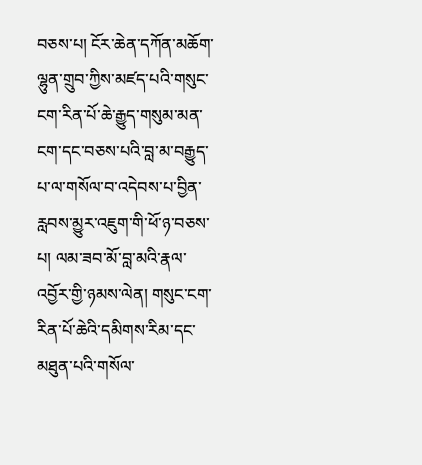བཅས་པ། ངོར་ཆེན་དཀོན་མཆོག་ལྷུན་གྲུབ་ཀྱིས་མཛད་པའི་གསུང་ངག་རིན་པོ་ཆེ་རྒྱུད་གསུམ་མན་ངག་དང་བཅས་པའི་བླ་མ་བརྒྱུད་པ་ལ་གསོལ་བ་འདེབས་པ་བྱིན་རླབས་མྱུར་འཇུག་གི་ཕོ་ཉ་བཅས་པ། ལམ་ཟབ་མོ་བླ་མའི་རྣལ་འབྱོར་གྱི་ཉམས་ལེན། གསུང་ངག་རིན་པོ་ཆེའི་དམིགས་རིམ་དང་མཐུན་པའི་གསོལ་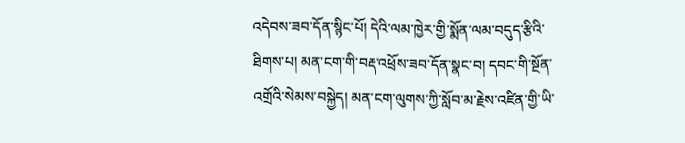འདེབས་ཟབ་དོན་སྙིང་པོ། དེའི་ལམ་ཁྱེར་གྱི་སྨོན་ལམ་བདུད་རྩིའི་ཐིགས་པ། མན་ངག་གི་བརྡ་འཕྲོས་ཟབ་དོན་སྣང་བ། དབང་གི་སྔོན་འགྲོའི་སེམས་བསྐྱེད། མན་ངག་ལུགས་ཀྱི་སློབ་མ་རྗེས་འཛིན་གྱི་ཡི་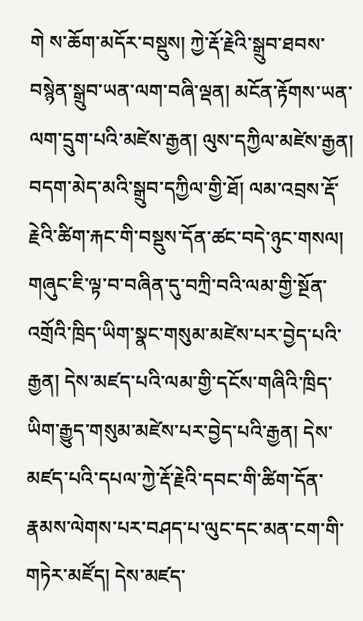གེ ས་ཆོག་མདོར་བསྡུས། ཀྱེ་རྡོ་རྗེའི་སྒྲུབ་ཐབས་བསྙེན་སྒྲུབ་ཡན་ལག་བཞི་ལྡན། མངོན་རྟོགས་ཡན་ལག་དྲུག་པའི་མཛེས་རྒྱན། ལུས་དཀྱིལ་མཛེས་རྒྱན། བདག་མེད་མའི་སྒྲུབ་དཀྱིལ་གྱི་ཐོ། ལམ་འབྲས་རྡོ་རྗེའི་ཚིག་རྐང་གི་བསྡུས་དོན་ཚང་བདེ་ཉུང་གསལ། གཞུང་ཇི་ལྟ་བ་བཞིན་དུ་བཀྲི་བའི་ལམ་གྱི་སྔོན་འགྲོའི་ཁྲིད་ཡིག་སྣང་གསུམ་མཛེས་པར་བྱེད་པའི་རྒྱན། དེས་མཛད་པའི་ལམ་གྱི་དངོས་གཞིའི་ཁྲིད་ཡིག་རྒྱུད་གསུམ་མཛེས་པར་བྱེད་པའི་རྒྱན། དེས་མཛད་པའི་དཔལ་ཀྱེ་རྡོ་རྗེའི་དབང་གི་ཚིག་དོན་རྣམས་ལེགས་པར་བཤད་པ་ལུང་དང་མན་ངག་གི་གཏེར་མཛོད། དེས་མཛད་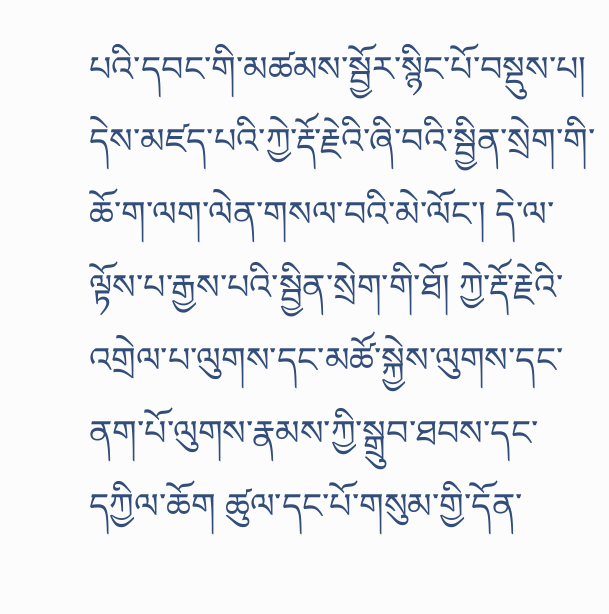པའི་དབང་གི་མཚམས་སྦྱོར་སྙིང་པོ་བསྡུས་པ། དེས་མཛད་པའི་ཀྱེ་རྡོ་རྗེའི་ཞི་བའི་སྦྱིན་སྲེག་གི་ཆོ་ག་ལག་ལེན་གསལ་བའི་མེ་ལོང་། དེ་ལ་ལྟོས་པ་རྒྱས་པའི་སྦྱིན་སྲེག་གི་ཐོ། ཀྱེ་རྡོ་རྗེའི་འགྲེལ་པ་ལུགས་དང་མཚོ་སྐྱེས་ལུགས་དང་ནག་པོ་ལུགས་རྣམས་ཀྱི་སྒྲུབ་ཐབས་དང་དཀྱིལ་ཆོག ཚུལ་དང་པོ་གསུམ་གྱི་དོན་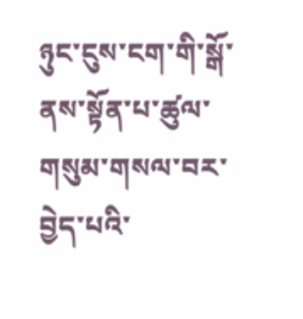ཉུང་ངུས་ངག་གི་སྒོ་ནས་སྟོན་པ་ཚུལ་གསུམ་གསལ་བར་བྱེད་པའི་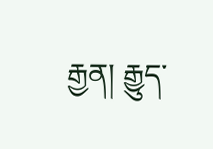རྒྱན། རྒྱུད་